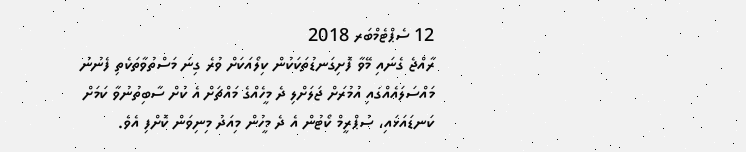12 ސެޕްޓެމްބަރ 2018
ރާއްޖެ ގެނައި މޭވާ ފޮށިގަނޑުތަކަކުން ކިލޯއަކަށް ވުރެ ގިނަ މަސްތުވާތަކެތި ފެނުނު މައްސަލައެއްގައި އުމުރަށް ޖަލަށްލި ދެ މީހެއްގެ މައްޗަށް އެ ކުށް ސާބިތުނުވާ ކަމަށް ކަނޑައަޅައި، ސުޕްރީމް ކޯޓުން އެ ދެ މީހުން މިއަދު މިނިވަން ކޮށްފި އެވެ.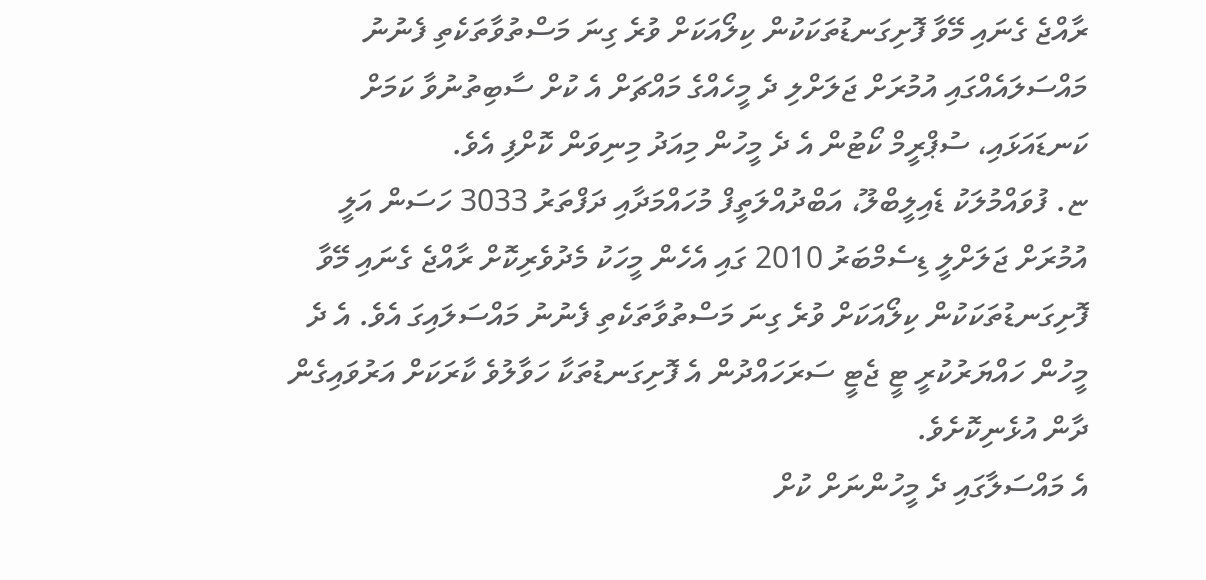ރާއްޖެ ގެނައި މޭވާ ފޮށިގަނޑުތަކަކުން ކިލޯއަކަށް ވުރެ ގިނަ މަސްތުވާތަކެތި ފެނުނު މައްސަލައެއްގައި އުމުރަށް ޖަލަށްލި ދެ މީހެއްގެ މައްޗަށް އެ ކުށް ސާބިތުނުވާ ކަމަށް ކަނޑައަޅައި، ސުޕްރީމް ކޯޓުން އެ ދެ މީހުން މިއަދު މިނިވަން ކޮށްފި އެވެ.
ޏ. ފުވައްމުލަކު ޑެއިލީބްލޫ، އަބްދުއްލަތީފް މުހައްމަދާއި ދަފްތަރު 3033 ހަސަން އަލީ އުމުރަށް ޖަލަށްލީ ޑިސެމްބަރު 2010 ގައި އެހެން މީހަކު މެދުވެރިކޮށް ރާއްޖެ ގެނައި މޭވާ ފޮށިގަނޑުތަކަކުން ކިލޯއަކަށް ވުރެ ގިނަ މަސްތުވާތަކެތި ފެނުނު މައްސަލައިގަ އެވެ. އެ ދެ މީހުން ހައްޔަރުކުރީ ޓީ ޖެޓީ ސަރަހައްދުން އެ ފޮށިގަނޑުތަކާ ހަވާލުވެ ކާރަކަށް އަރުވައިގެން ދާން އުޅެނިކޮށެވެ.
އެ މައްސަލާގައި ދެ މީހުންނަށް ކުށް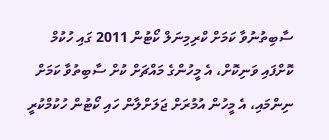ސާބިތުނުވާ ކަމަށް ކްރިމިނަލް ކޯޓުން 2011 ގައި ހުކުމް ކޮށްފައި ވަނިކޮށް، އެ މީހުންގެ މައްޗަށް ކުށް ސާބިތުވާ ކަމަށް ނިންމައި، އެ މީހުން އުމުރަށް ޖަލަށްލާން ހައި ކޯޓުން ހުކުމްކުރީ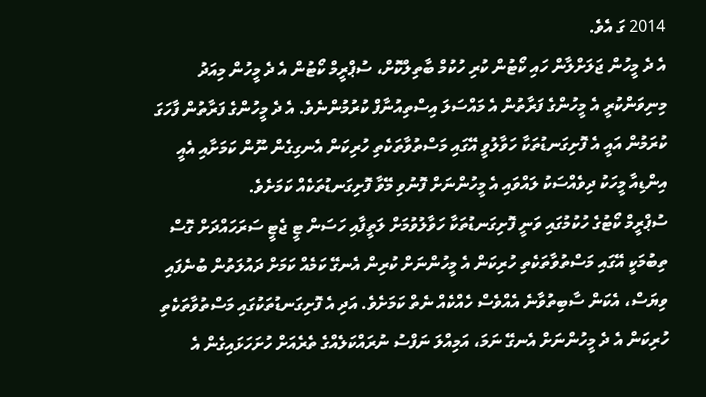2014 ގަ އެވެ.
އެ ދެ މީހުން ޖަލަށްލާން ހައި ކޯޓުން ކުރި ހުކުމް ބާތިލްކޮށް، ސުޕްރީމް ކޯޓުން އެ ދެ މީހުން މިއަދު މިނިވަންކުރީ އެ މީހުންގެ ފަރާތުން އެ މައްސަލަ އިސްތިއުނާފް ކުރުމުންނެވެ. އެ ދެ މީހުންގެ ފަރާތުން ފާހަގަ ކުރަމުން އައީ އެ ފޮށިގަނޑުތަކާ ހަވާލުވީ އޭގައި މަސްތުވާތަކެތި ހުރިކަން އެނގިގެން ނޫން ކަމަށާއި އެއީ އިންޑިއާ މީހަކު ދިވެއްސަކު ލައްވައި އެ މީހުންނަށް ފޮނުވި މޭވާ ފޮށިގަނޑުތަކެއް ކަމަށެވެ.
ސުޕްރީމް ކޯޓުގެ ހުކުމުގައި ވަނީ ފޮށިގަނޑުތަކާ ހަވާލުވުމަށް ލަތީފާއި ހަސަން ޓީ ޖެޓީ ސަރަހައްދަށް ގޮސް ތިބުމަކީ އޭގައި މަސްތުވާތަކެތި ހުރިކަން އެ މީހުންނަށް ކުރިން އެނގޭ ކަމެއް ކަމަށް ދައުލަތުން ބުނެފައި ވިޔަސް، އެކަން ސާބިތުވާނެ އެއްވެސް ހެއްކެއް ނެތް ކަމަށެވެ. އަދި އެ ފޮށިގަނޑުތަކުގައި މަސްތުވާތަކެތި ހުރިކަން އެ ދެ މީހުންނަށް އެނގޭ ނަމަ، އަމިއްލަ ނަފްސު ނުރައްކަލެއްގެ ތެރެއަށް ހުށަހަޅައިގެން އެ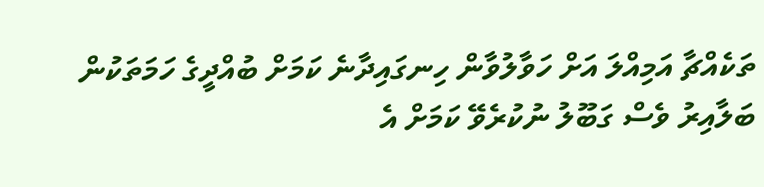ތަކެއްޗާ އަމިއްލަ އަށް ހަވާލުވާން ހިނގައިދާނެ ކަމަށް ބުއްދީގެ ހަމަތަކުން ބަލާއިރު ވެސް ގަބޫލު ނުކުރެވޭ ކަމަށް އެ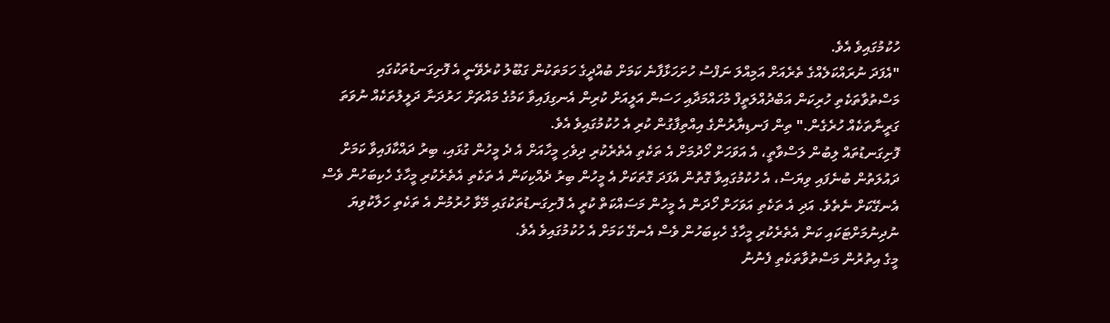ހުކުމުގައިވެ އެވެ.
"އެފަދަ ނުރައްކަލެއްގެ ތެރެއަށް އަމިއްލަ ނަފްސު ހުށަހަޅާފާނެ ކަމަށް ބުއްދީގެ ހަމަތަކުން ގަބޫލު ކުރެވޭނީ އެ ފޮށިގަނޑުތަކުގައި މަސްތުވާތަކެތި ހުރިކަން އަބްދުއްލަތީފް މުހައްމަދާއި ހަސަން އަލީއަށް ކުރިން އެނގިފައިވާ ކަމުގެ މައްޗަށް ހަރުދަނާ ދަލީލުތަކެއް ނުވަތަ ގަރީނާތަކެއް ހުރެގެން." ތިން ފަނޑިޔާރުންގެ އިއްތިފާގުން ކުރި އެ ހުކުމުގައިވެ އެވެ.
ފޮށިގަނޑުތައް ލިބުން ލަސްވާތީ، އެ އަވަހަށް ހޯދުމަށް އެ ތަކެތި އެތެރެކުރި ދިވެހި މީހާއަށް އެ ދެ މީހުން ގުޅައި، ބިރު ދައްކާފައިވާ ކަމަށް ދައުލަތުން ބުނެފައި ވިޔަސް، އެ ހުކުމުގައިވާ ގޮތުން އެފަދަ ގޮތަކަށް އެ މީހުން ބިރު ދެއްކިކަން އެ ތަކެތި އެތެރެކުރި މީހާގެ ހެކިބަހުން ވެސް އެނގޭކަށް ނެތެވެ. އަދި އެ ތަކެތި އަވަހަށް ހޯދަން އެ މީހުން މަސައްކަތް ކުރީ އެ ފޮށިގަނޑުތަކުގައި މޭވާ ހުރުމުން އެ ތަކެތި ހަލާކުވިޔަ ނުދިނުމަށްޓަކައި ކަން އެތެރެކުރި މީހާގެ ހެކިބަހުން ވެސް އެނގޭ ކަމަށް އެ ހުކުމުގައިވެ އެވެ.
މީގެ އިތުރުން މަސްތުވާތަކެތި ފެނުނު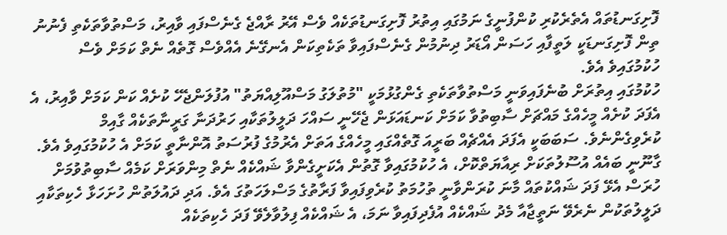ފޮށިގަނޑުތައް އެތެރެކުރި ކުންފުނީގެ ނަމުގައި އިތުރު ފޮށިގަނޑުތަކެއް ވެސް އޭރު ރާއްޖެ ގެނެސްފައި ވާއިރު، މަސްތުވާތަކެތި ފެނުނު ތިން ފޮށިގަނޑަކީ ލަތީފާއި ހަސަން އޯޑަރު ދިނުމުން ގެނެސްފައިވާ ތަކެތިކަން އެނގޭނެ އެއްވެސް ގޮތެއް ނެތް ކަމަށް ވެސް ހުކުމުގައިވެ އެވެ.
ހުކުމުގައި އިތުރަށް ބުނެފައިވަނީ މަސްތުވާތަކެތި ގެންގުޅުމަކީ "މުތުލަގު މަސްއޫލިއްޔަތު" އުފުލަންޖެހޭ ކުށެއް ކަން ކަމަށް ވާއިރު، އެ އެފަދަ ކުށެއް މީހެއްގެ މައްޗަށް ސާބިތުވާ ކަމަށް ކަނޑައަޅަން ޖެހޭނީ ސައްހަ ދަލީލުތަކާއި ހަރުދަނާ ގަރީނާތަކެއް ގާއިމް ކުރެވިގެންނެވެ. ސަބަބަކީ އެފަދަ އެއްޗެއް ބަރީއަ ގޮތެއްގައި މީހެއްގެ އަތަށް އެރުމުގެ ފުރުސަތު އޮންނާތީ ކަމަށް އެ ހުކުމުގައިވެ އެވެ.
ގާނޫނީ ބައެއް އުސޫލުތަކަށް ރިއާޔަތްކޮށް، އެ ހުކުމުގައިވާ ގޮތުން އެކަށީގެންވާ ޝައްކެއް ނެތް މިންވަރަށް ކަމެއް ސާބިތުވުމަށް ހުރަސް އެޅޭ ފަދަ ޝައްކުތައް މާނަ ކުރަންވާނީ ތުހުމަތު ކުރެވިފައިވާ ފަރާތުގެ މަސްލަހަތުގަ އެވެ. އަދި ދައުލަތުން ހުށަހަޅާ ހެކިތަކާއި ދަލީލުތަކުން ނެރެވޭ ނަތީޖާއާ މެދު ޝައްކެއް އުފެދިފައިވާ ނަމަ، އެ ޝައްކެއް ފިލުވާލެވޭ ފަދަ ހެކިތަކެއް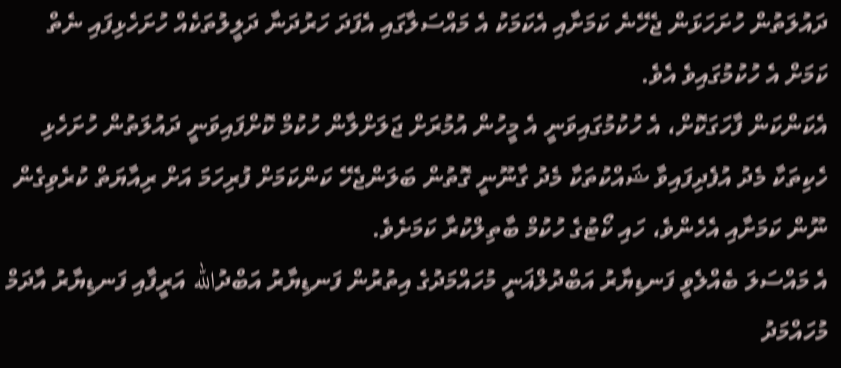ދައުލަތުން ހުށަހަޅަން ޖެހޭނެ ކަމަށާއި އެކަމަކު އެ މައްސަލާގައި އެފަދަ ހަރުދަނާ ދަލީލުތަކެއް ހުށަހެޅިފައި ނެތް ކަމަށް އެ ހުކުމުގައިވެ އެވެ.
އެކަންކަން ފާހަގަކޮށް، އެ ހުކުމުގައިވަނީ އެ މީހުން އުމުރަށް ޖަލަށްލާން ހުކުމް ކޮށްފައިވަނީ ދައުލަތުން ހުށަހެޅި ހެކިތަކާ މެދު އުފެދިފައިވާ ޝައްކުތަކާ މެދު ގާނޫނީ ގޮތުން ބަލަންޖެހޭ ކަންކަމަށް ފުރިހަމަ އަށް ރިއާޔަތް ކުރެވިގެން ނޫން ކަމަށާއި އެހެންވެ، ހައި ކޯޓުގެ ހުކުމް ބާތިލްކުރާ ކަމަށެވެ.
އެ މައްސަލަ ބެއްލެވީ ފަނޑިޔާރު އަބްދުލްޣަނީ މުހައްމަދުގެ އިތުރުން ފަނޑިޔާރު އަބްދުالله އަރީފާއި ފަނޑިޔާރު އާދަމް މުހައްމަދު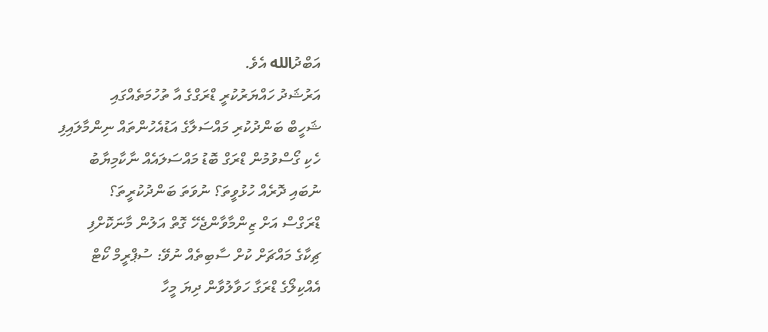އަބްދުالله އެވެ.
އަރުޝަދު ހައްޔަރުކުރީ ޑްރަގްގެ އާ ތުހުމަތެއްގައި
ޝަހީބް ބަންދުކުރި މައްސަލާގެ އަޑުއެހުންތައް ނިންމާލައިފި
ހެކި ގޯސްވުމުން ޑްރަގް ބޮޑު މައްސަލައެއް ނާކާމިޔާބު
ނުބައި ދޮރެއް ހުޅުވީތަ؟ ނުވަތަ ބަންދުކުރީތަ؟
ޑްރަގްސް އަށް ޒިންމާވާންޖެހޭ ގޮތް އަލުން މާނަކޮށްފި
ޗިކާގެ މައްޗަށް ކުށް ސާބިތެއް ނުވޭ: ސުޕްރީމް ކޯޓް
އެއްކިލޯގެ ޑްރަގާ ހަވާލުވާން ދިޔަ މީހާ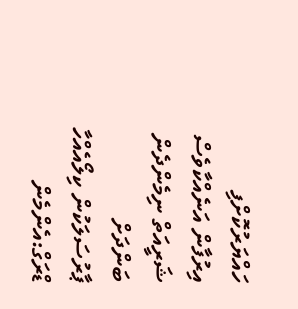ހައްޔަރުކޮށްފި
އިރުފާން އަނެއްކާވެސް ޝަރީއަތް ނިމެންދެން ބަންދަށް
ޕާރުސަލަކުން ކިލޯއެއްހާ ޑްރަގް:އެންމެން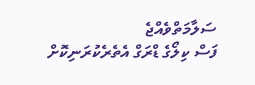ސަލާމަތްވެއްޖެ
ފަސް ކިލޯގެ ޑްރަގް އެތެރެކުރަނިކޮށް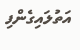އަތުލައިގެންފި